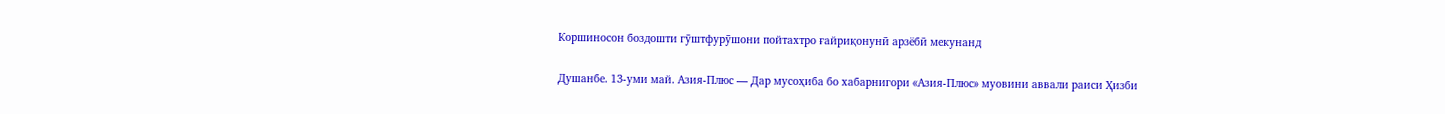Коршиносон боздошти гӯштфурӯшони пойтахтро ғайриқонунӣ арзёбӣ мекунанд

Душанбе. 13-уми май. Азия-Плюс — Дар мусоҳиба бо хабарнигори «Азия-Плюс» муовини аввали раиси Ҳизби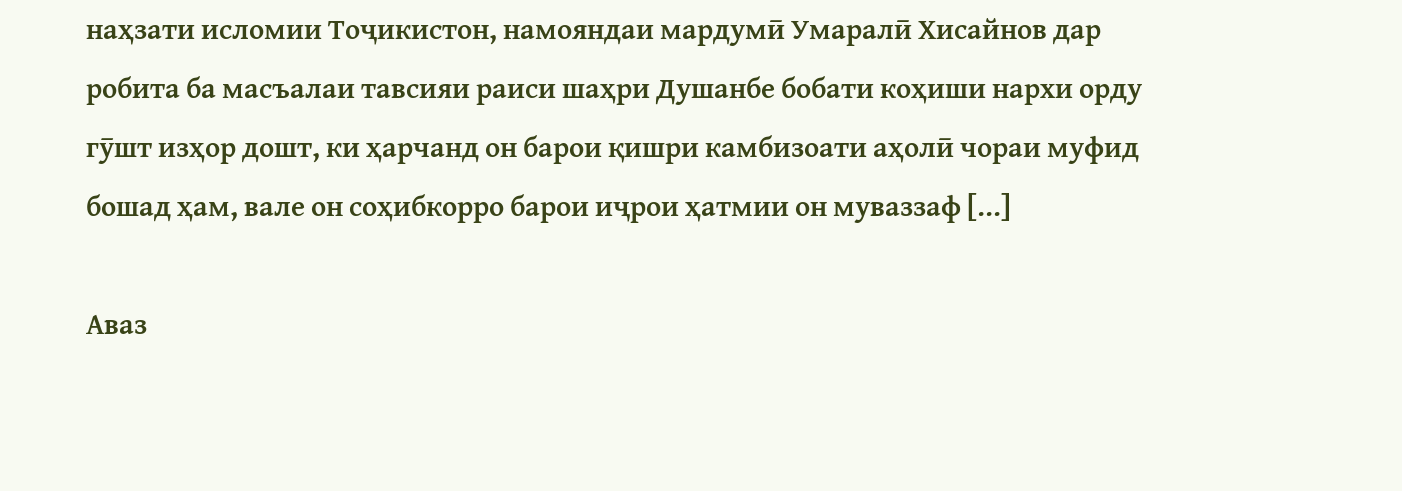наҳзати исломии Тоҷикистон, намояндаи мардумӣ Умаралӣ Хисайнов дар робита ба масъалаи тавсияи раиси шаҳри Душанбе бобати коҳиши нархи орду гӯшт изҳор дошт, ки ҳарчанд он барои қишри камбизоати аҳолӣ чораи муфид бошад ҳам, вале он соҳибкорро барои иҷрои ҳатмии он муваззаф […]

Аваз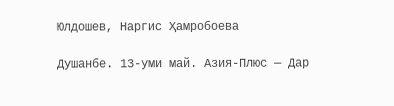Юлдошев, Наргис Ҳамробоева

Душанбе. 13-уми май. Азия-Плюс — Дар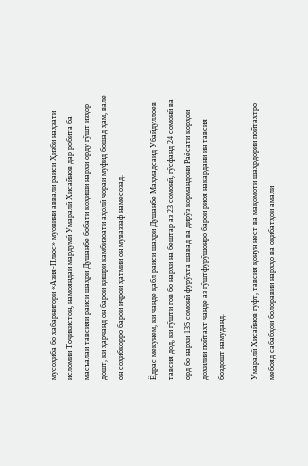мусоҳиба бо хабарнигори «Азия-Плюс» муовини аввали раиси Ҳизби наҳзати исломии Тоҷикистон, намояндаи мардумӣ Умаралӣ Хисайнов дар робита ба масъалаи тавсияи раиси шаҳри Душанбе бобати коҳиши нархи орду гӯшт изҳор дошт, ки ҳарчанд он барои қишри камбизоати аҳолӣ чораи муфид бошад ҳам, вале он соҳибкорро барои иҷрои ҳатмии он муваззаф намесозад.

Ёдрас мекунем, ки чанде қабл раиси шаҳри Душанбе Маҳмадсаид Убайдуллоев тавсия дод, ки гӯшти гов бо нархи на бештар аз 23 сомонӣ, гӯсфанд 24 сомонӣ ва орд бо нархи 135 сомонӣ фурӯхта шавад ва дирӯз кормандони Раёсати корҳои дохилии пойтахт чанде аз гӯштфурӯшонро барои риоя накардани ин тавсия боздошт намуданд.

Умаралӣ Хисайнов гуфт, тавсия қонун нест ва мақомоти шаҳрдории пойтахтро мебояд сабабҳои болоравии нархҳо ва оқибатҳои амали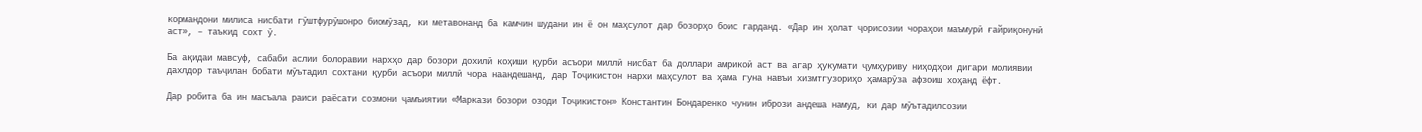кормандони милиса нисбати гӯштфурӯшонро биомӯзад, ки метавонанд ба камчин шудани ин ё он маҳсулот дар бозорҳо боис гарданд. «Дар ин ҳолат ҷорисозии чораҳои маъмурӣ ғайриқонунӣ аст», – таъкид сохт ӯ.

Ба ақидаи мавсуф, сабаби аслии болоравии нархҳо дар бозори дохилӣ коҳиши қурби асъори миллӣ нисбат ба доллари амрикоӣ аст ва агар ҳукумати ҷумҳуриву ниҳодҳои дигари молиявии дахлдор таъҷилан бобати мӯътадил сохтани қурби асъори миллӣ чора наандешанд, дар Тоҷикистон нархи маҳсулот ва ҳама гуна навъи хизмтгузориҳо ҳамарӯза афзоиш хоҳанд ёфт.

Дар робита ба ин масъала раиси раёсати созмони ҷамъиятии «Маркази бозори озоди Тоҷикистон» Константин Бондаренко чунин ибрози андеша намуд, ки дар мӯътадилсозии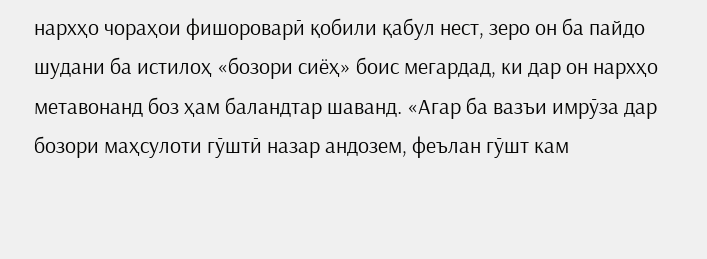нархҳо чораҳои фишороварӣ қобили қабул нест, зеро он ба пайдо шудани ба истилоҳ «бозори сиёҳ» боис мегардад, ки дар он нархҳо метавонанд боз ҳам баландтар шаванд. «Агар ба вазъи имрӯза дар бозори маҳсулоти гӯштӣ назар андозем, феълан гӯшт кам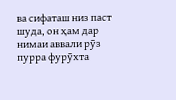ва сифаташ низ паст шуда, он ҳам дар нимаи аввали рӯз пурра фурӯхта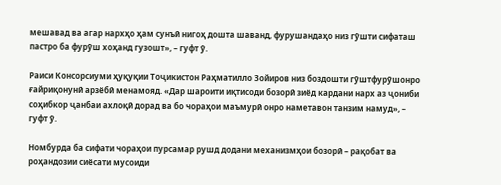мешавад ва агар нархҳо ҳам сунъӣ нигоҳ дошта шаванд, фурушандаҳо низ гӯшти сифаташ пастро ба фурӯш хоҳанд гузошт», – гуфт ӯ.

Раиси Консорсиуми ҳуқуқии Тоҷикистон Раҳматилло Зойиров низ боздошти гӯштфурӯшонро ғайриқонунӣ арзёбӣ менамояд. «Дар шароити иқтисоди бозорӣ зиёд кардани нарх аз ҷониби соҳибкор ҷанбаи ахлоқӣ дорад ва бо чораҳои маъмурӣ онро наметавон танзим намуд», – гуфт ӯ.

Номбурда ба сифати чораҳои пурсамар рушд додани механизмҳои бозорӣ – рақобат ва роҳандозии сиёсати мусоиди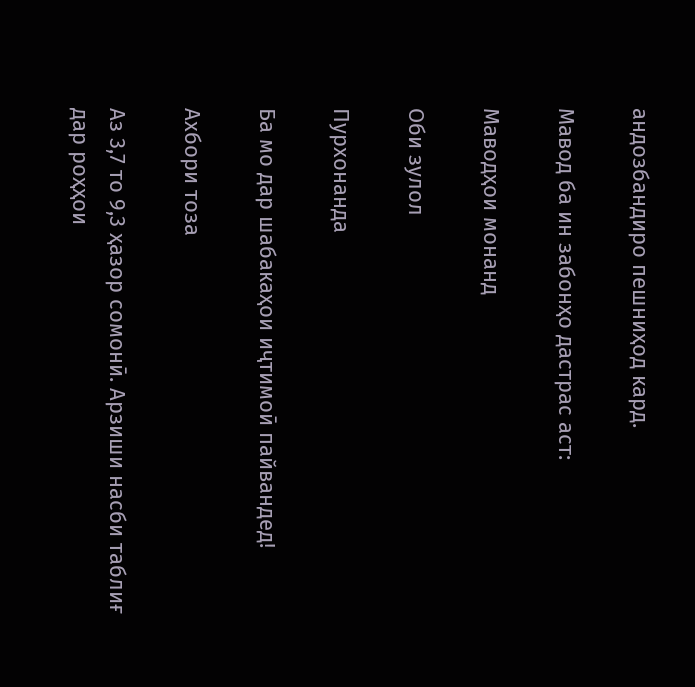андозбандиро пешниҳод кард.

Мавод ба ин забонҳо дастрас аст:

Маводҳои монанд

Оби зулол

Пурхонанда

Ба мо дар шабакаҳои иҷтимоӣ пайвандед!

Ахбори тоза

Аз 3,7 то 9,3 ҳазор сомонӣ. Арзиши насби таблиғ дар роҳҳои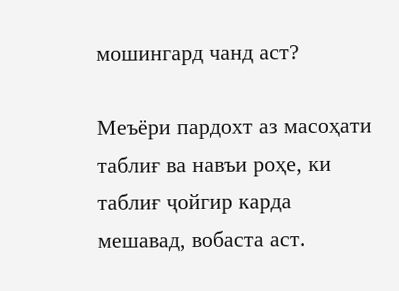мошингард чанд аст?

Меъёри пардохт аз масоҳати таблиғ ва навъи роҳе, ки таблиғ ҷойгир карда мешавад, вобаста аст.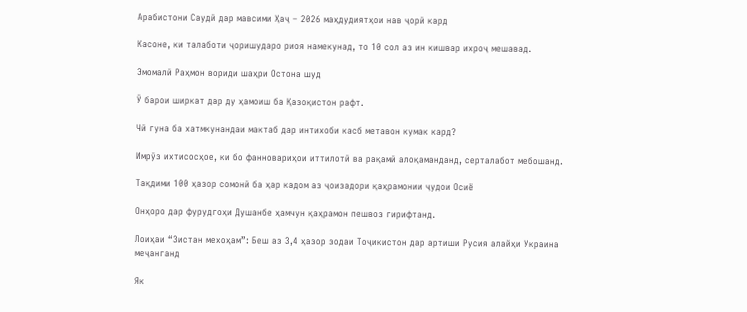Арабистони Саудӣ дар мавсими Ҳаҷ – 2026 маҳдудиятҳои нав ҷорӣ кард

Касоне, ки талаботи ҷоришударо риоя намекунад, то 10 сол аз ин кишвар ихроҷ мешавад.

Эмомалӣ Раҳмон вориди шаҳри Остона шуд

Ӯ барои ширкат дар ду ҳамоиш ба Қазоқистон рафт.

Чӣ гуна ба хатмкунандаи мактаб дар интихоби касб метавон кумак кард?

Имрӯз ихтисосҳое, ки бо фанновариҳои иттилотӣ ва рақамӣ алоқаманданд, серталабот мебошанд.

Тақдими 100 ҳазор сомонӣ ба ҳар кадом аз ҷоизадори қаҳрамонии ҷудои Осиё

Онҳоро дар фурудгоҳи Душанбе ҳамчун қаҳрамон пешвоз гирифтанд.

Лоиҳаи “Зистан мехоҳам”: Беш аз 3,4 ҳазор зодаи Тоҷикистон дар артиши Русия алайҳи Украина меҷанганд

Як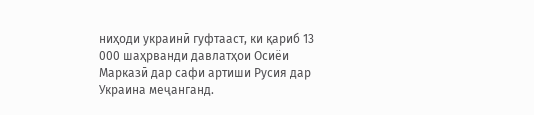ниҳоди украинӣ гуфтааст, ки қариб 13 000 шаҳрванди давлатҳои Осиёи Марказӣ дар сафи артиши Русия дар Украина меҷанганд.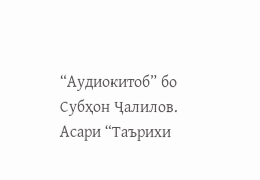“Аудиокитоб” бо Субҳон Ҷалилов. Асари “Таърихи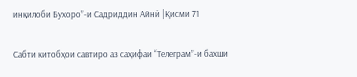инқилоби Бухоро”-и Садриддин Айнӣ |Қисми 71

Cабти китобҳои савтиро аз саҳифаи “Телеграм”-и бахши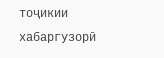тоҷикии хабаргузорӣ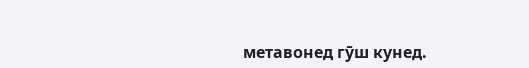метавонед гӯш кунед.